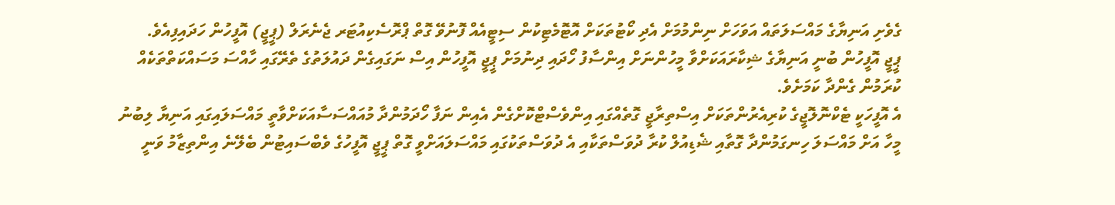ގެވެށި އަނިޔާގެ މައްސަލަތައް އަވަހަށް ނިންމުމަށް އެދި ކޯޓުތަކަށް އޮޓޮމެޓިކުން ސިޓީއެއް ފޮނުވޭ ގޮތް ޕްރޮސެކިއުޓަރ ޖެނެރަލް (ޕީޖީ) އޮފީހުން ހަދައިފިއެވެ.
ޕީޖީ އޮފީހުން ބުނީ އަނިޔާގެ ޝިކާރައަކަށްވާ މީހުންނަށް އިންސާފު ހޯދައި ދިނުމަށް ޕީޖީ އޮފީހުން އިސް ނަގައިގެން ދައުލަތުގެ ތެރޭގައި ހާއްސަ މަސައްކަތްތަކެއް ކުރަމުން ގެންދާ ކަމަށެވެ.
އެ އޮފީހަކީ ޓެކްނޮލޮޖީގެ ކުރިއެރުންތަކަށް އިސްތިރާޖީ ގޮތެއްގައި އިންވެސްޓްކޮށްގެން އެއިން ނަފާ ހޯދަމުންދާ މުއައްސަސާއަކަށްވާތީ މައްސަލައިގައި އަނިޔާ ލިބުނު މީހާ އަށް މައްސަލަ ހިނގަމުންދާ ގޮތާއި ޝެޑިއުލް ކުރާ ދުވަސްތަކާއި އެ ދުވަސްތަކުގައި މައްސަލައަށްވީ ގޮތް ޕީޖީ އޮފީހުގެ ވެބްސައިޓުން ބެލޭނެ އިންތިޒާމު ވަނީ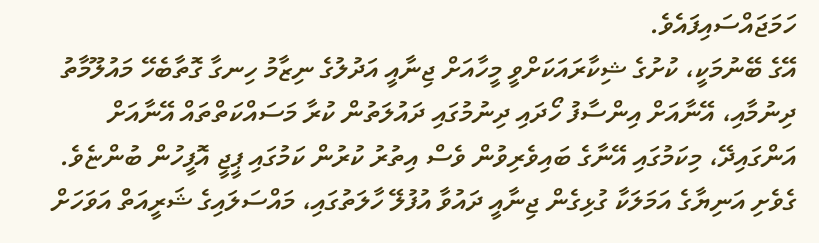ހަމަޖައްސައިފައެވެ.
އޭގެ ބޭނުމަކީ، ކުށުގެ ޝިކާރައަކަށްވީ މީހާއަށް ޖިނާއީ އަދުލުގެ ނިޒާމު ހިނގާ ގޮތާބެހޭ މައުލޫމާތު ދިނުމާއި، އޭނާއަށް އިންސާފު ހޯދައި ދިނުމުގައި ދައުލަތުން ކުރާ މަސައްކަތްތައް އޭނާއަށް އަންގައިދޭ، މިކަމުގައި އޭނާގެ ބައިވެރިވުން ވެސް އިތުރު ކުރުން ކަމުގައި ޕީޖީ އޮފީހުން ބުންޏެވެ.
ގެވެށި އަނިޔާގެ އަމަލަކާ ގުޅިގެން ޖިނާއީ ދައުވާ އުފުލޭ ހާލަތުގައި، މައްސަލައިގެ ޝަރީއަތް އަވަހަށް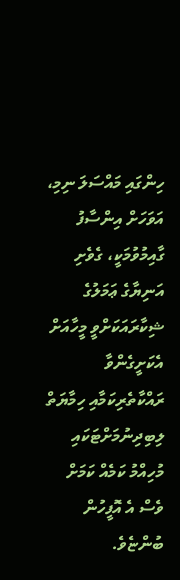ހިންގައި މައްސަލަ ނިމި، އަވަހަށް އިންސާފު ގާއިމުވުމަކީ، ގެވެށި އަނިޔާގެ ޢަމަލުގެ ޝިކާރައަކަށްވީ މީހާއަށް އެކަށީގެންވާ ރައްކާތެރިކަމާއި ހިމާޔަތް ލިބިދިނުމަށްޓަކައި މުހިއްމު ކަމެއް ކަމަށް ވެސް އެ އޮފީހުން ބުންޏެވެ.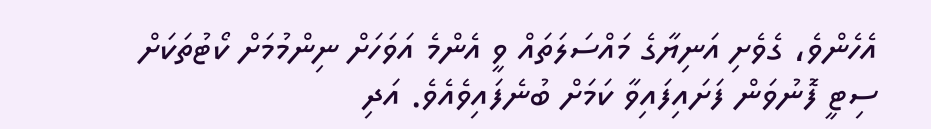އެހެންވެ، ގެވެށި އަނިޔާގެ މައްސަލަތައް ވީ އެންމެ އަވަހަށް ނިންމުމަށް ކޯޓުތަކަށް ސިޓީ ފޮނުވަން ފަށައިފައިވާ ކަމަށް ބުނެފައިވެއެވެ. އަދި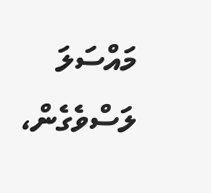މައްސަލަ ލަސްވެގެން،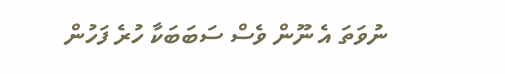ނުވަތަ އެ ނޫން ވެސް ސަބަބަކާ ހުރެ ފަހުން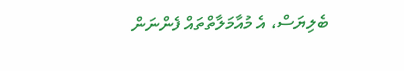ބެލިޔަސް، އެ މުއާމަލާތްތައް ފެންނަން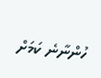ހުންނާނެ ކަމަށް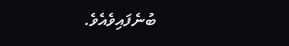ބުނެފައިވެއެވެ.